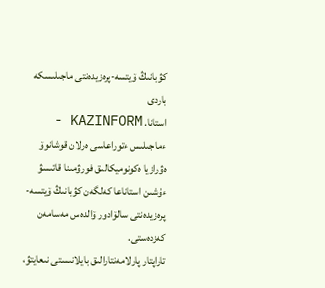كۋبانىڭ ۆيتسە-پرەزيدەنتى ماجىلىسكە باردى
استانا. KAZINFORM - ءماجىلىس ءتوراعاسى ەرلان قوشانوۆ ەۋرازيا ەكونوميكالىق فورۋمىنا قاتىسۋ ءۇشىن استاناعا كەلگەن كۋبانىڭ ۆيتسە-پرەزيدەنتى سالۆادور ۆالدەس مەسامەن كەزدەستى.
تاراپتار پارلامەنتارالىق بايلانىستى نىعايتۋ،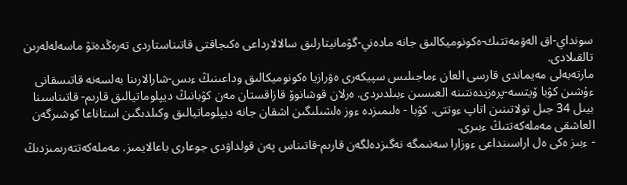سونداي-اق الەۋمەتتىك-ەكونوميكالىق جانە مادەني-گۋمانيتارلىق سالالارداعى ەكىجاقتى قاتىناستاردى تەرەڭدەتۋ ماسەلەلەرىن تالقىلادى.
مارتەبەلى مەيماندى قارسى العان ءماجىلىس سپيكەرى ەۋرازيا ەكونوميكالىق وداعىنىڭ ءىس-شارالارىنا بەلسەنە قاتىسقانى ءۇشىن كۋبا ۆيتسە-پرەزيدەنتىنە العىسىن ءبىلدىردى. ەرلان قوشانوۆ قازاقستان مەن كۋبانىڭ ديپلوماتيالىق قارىم- قاتىناسىنا بيىل 34 جىل تولاتىنىن اتاپ ءوتتى. كۋبا - ەلىمىزدە ءوز ەلشىلىگىن اشقان جانە ديپلوماتيالىق وكىلدىگىن استاناعا كوشىرگەن العاشقى مەملەكەتتىڭ ءبىرى.
- ءبىز ەكى ەل اراسىنداعى ءوزارا سەنىمگە نەگىزدەلگەن قارىم-قاتىناس پەن قولداۋدى جوعارى باعالايمىز. مەملەكەتتەرىمىزدىڭ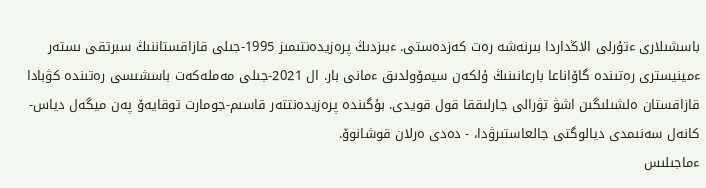باسشىلارى ءتۇرلى الاڭداردا بىرنەشە رەت كەزدەستى. ءبىزدىڭ پرەزيدەنتىمىز 1995-جىلى قازاقستاننىڭ سىرتقى ىستەر ءمينيسترى رەتىندە گاۆاناعا بارعانىنىڭ ۇلكەن سيمۆولدىق ءمانى بار. ال 2021-جىلى مەملەكەت باسشىسى رەتىندە كۋبادا قازاقستان ەلشىلىگىن اشۋ تۋرالى جارلىققا قول قويدى. بۇگىندە پرەزيدەنتتەر قاسىم-جومارت توقايەۆ پەن ميگەل دياس-كانەل سەنىمدى ديالوگتى جالعاستىرۋدا، - دەدى ەرلان قوشانوۆ.
ءماجىلىس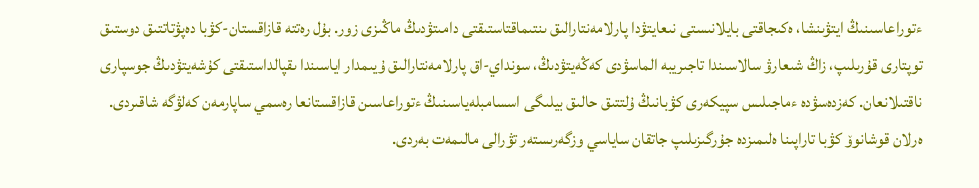ءتوراعاسىنىڭ ايتۋىنشا، ەكىجاقتى بايلانىستى نىعايتۋدا پارلامەنتارالىق ىنتىماقتاستىقتى دامىتۋدىڭ ماڭىزى زور. بۇل رەتتە قازاقستان-كۋبا دەپۋتاتتىق دوستىق توپتارى قۇرىلىپ، زاڭ شىعارۋ سالاسىندا تاجىريبە الماسۋدى كەڭەيتۋدىڭ، سونداي-اق پارلامەنتارالىق ۇيىمدار اياسىندا ىقپالداستىقتى كۇشەيتۋدىڭ جوسپارى ناقتىلانعان. كەزدەسۋدە ءماجىلىس سپيكەرى كۋبانىڭ ۇلتتىق حالىق بيلىگى اسسامبلەياسىنىڭ ءتوراعاسىن قازاقستانعا رەسمي ساپارمەن كەلۋگە شاقىردى.
ەرلان قوشانوۆ كۋبا تاراپىنا ەلىمىزدە جۇرگىزىلىپ جاتقان ساياسي وزگەرىستەر تۋرالى مالىمەت بەردى.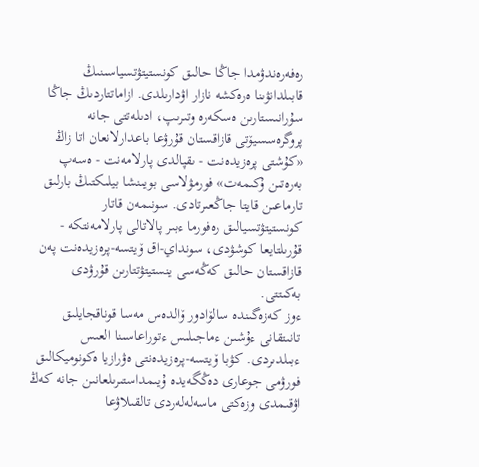رەفەرەندۋمدا جاڭا حالىق كونستيتۋتسياسىنىڭ قابىلدانۋىنا ەرەكشە نازار اۋدارىلدى. ازاماتتاردىڭ جاڭا سۇرانىستارىن ەسكەرە وتىرىپ، ادىلەتتى جانە پروگرەسسيۆتى قازاقستان قۇرۋعا باعدارلانعان اتا زاڭ «كۇشتى پرەزيدەنت - ىقپالدى پارلامەنت - ەسەپ بەرەتىن ۇكىمەت» فورمۋلاسى بويىنشا بيلىكتىڭ بارلىق تارماعىن قايتا جاڭعىرتادى. سونىمەن قاتار كونستيتۋتسيالىق رەفورما ءبىر پالاتالى پارلامەنتكە - قۇرىلتايعا كوشۋدى، سونداي-اق ۆيتسە-پرەزيدەنت پەن قازاقستان حالىق كەڭەسى ينستيتۋتتارىن قۇرۋدى بەكىتتى.
ءوز كەزەگىندە سالۆادور ۆالدەس مەسا قوناقجايلىق تانىتقانى ءۇشىن ءماجىلىس ءتوراعاسىنا العىس ءبىلدىردى. كۋبا ۆيتسە-پرەزيدەنتى ەۋرازيا ەكونوميكالىق فورۋمى جوعارى دەڭگەيدە ۇيىمداستىرىلعانىن جانە كەڭ اۋقىمدى وزەكتى ماسەلەلەردى تالقىلاۋعا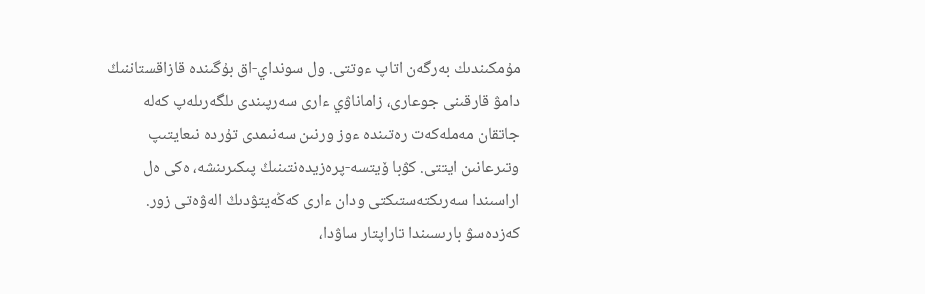مۇمكىندىك بەرگەن اتاپ ءوتتى. ول سونداي-اق بۇگىندە قازاقستاننىڭ دامۋ قارقىنى جوعارى، زاماناۋي ءارى سەرپىندى ىلگەرىلەپ كەلە جاتقان مەملەكەت رەتىندە ءوز ورنىن سەنىمدى تۇردە نىعايتىپ وتىرعانىن ايتتى. كۋبا ۆيتسە-پرەزيدەنتىنىڭ پىكىرىنشە، ەكى ەل اراسىندا سەرىكتەستىكتى ودان ءارى كەڭەيتۋدىڭ الەۋەتى زور.
كەزدەسۋ بارىسىندا تاراپتار ساۋدا،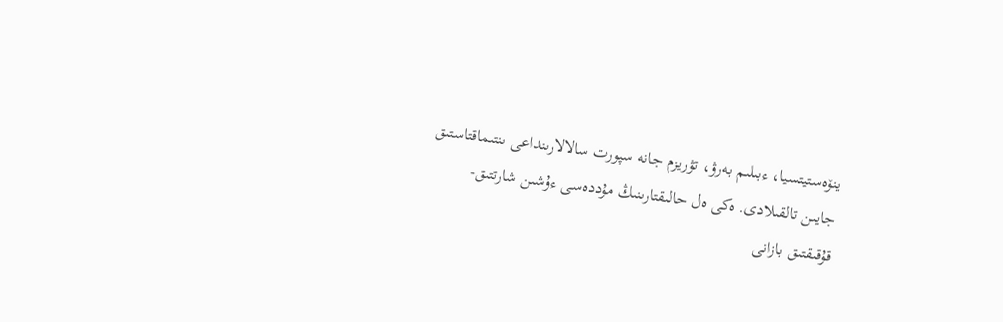ينۆەستيتسيا، ءبىلىم بەرۋ، تۋريزم جانە سپورت سالالارىنداعى ىنتىماقتاستىق جايىن تالقىلادى. ەكى ەل حالىقتارىنىڭ مۇددەسى ءۇشىن شارتتىق-قۇقىقتىق بازانى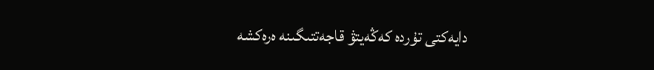دايەكتى تۇردە كەڭەيتۋ قاجەتتىگىنە ەرەكشە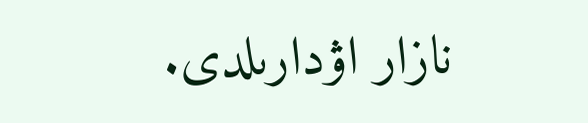نازار اۋدارىلدى.